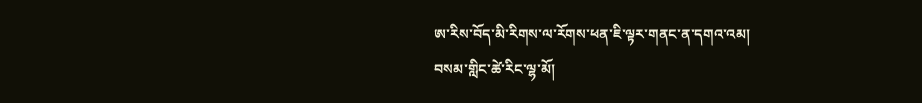ཨ་རིས་བོད་མི་རིགས་ལ་རོགས་ཕན་ཇི་ལྟར་གནང་ན་དགའ་འམ།
བསམ་གླིང་ཚེ་རིང་ལྷ་མོ།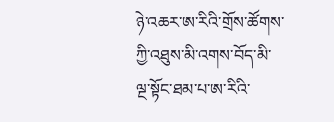ཉེ་འཆར་ཨ་རིའི་གྲོས་ཚོགས་ཀྱི་འཐུས་མི་འགས་བོད་མི་ལྔ་སྟོང་ཐམ་པ་ཨ་རིའི་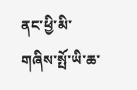ནང་ཕྱི་མི་གཞིས་སྤོ་ཡི་ཆ་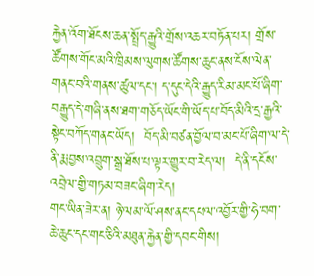རྐྱེན་འོག་ཐོངས་ཆན་སྤྲོད་རྒྱུའི་གྲོས་འཆར་བཏོན་པར། གྲོས་ཚོགས་གོང་མའི་ཁྲིམས་ལུགས་ཚོགས་ཆུང་ནས་ངོས་ལེན་གནང་བའི་གནས་ཚུལ་དང་། ད་དུང་དེའི་རྒྱུད་རིམ་མང་པོ་ཞིག་བརྒྱུད་དེ་གཞི་ནས་ཐག་གཅོད་ཡོང་གི་ཡོད་པ་བོད་མིའི་དྲ་རྒྱའི་སྟེང་བཀོད་གནང་ཡོད།  བོད་མི་བཙན་བྱོལ་བ་མང་པོ་ཞིག་ལ་དེ་ནི་རྨ་བྱས་འབྲུག་སྒྲ་ཐོས་པ་ལྟར་གྱུར་བ་རེད་ལ།  དེ་ནི་དངོས་འབྲེལ་གྱི་གཏམ་བཟང་ཞིག་རེད།
གང་ཡིན་ཟེར་ན། ཉེ་ལམ་ལོ་ཤས་ནང་དཔལ་འབྱོར་གྱི་ཧེ་བག་ཆེ་ཆུང་དང་གང་ཅིའི་མཐུན་རྐྱེན་གྱི་དབང་གིས།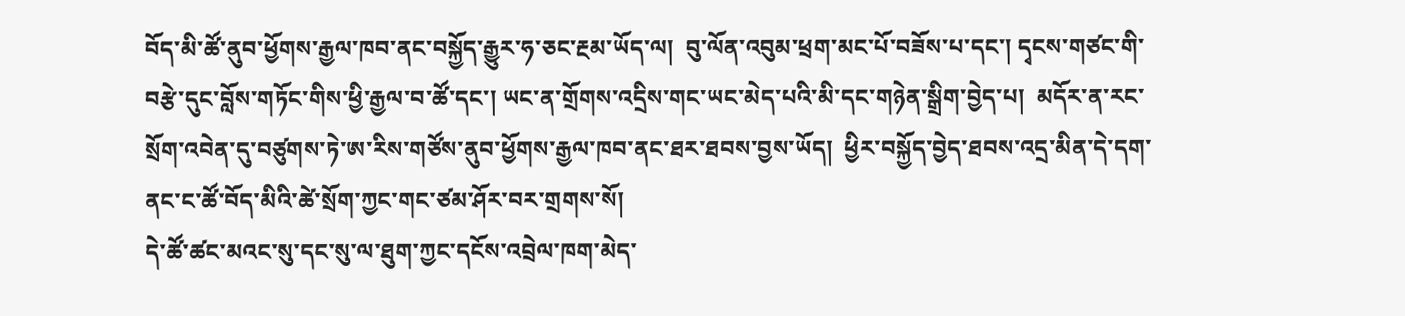བོད་མི་ཚོ་ནུབ་ཕྱོགས་རྒྱལ་ཁབ་ནང་བསྐྱོད་རྒྱུར་ཧ་ཅང་རྔམ་ཡོད་ལ།  བུ་ལོན་འབུམ་ཕྲག་མང་པོ་བཟོས་པ་དང་། དྭངས་གཙང་གི་བརྩེ་དུང་བློས་གཏོང་གིས་ཕྱི་རྒྱལ་བ་ཚོ་དང་། ཡང་ན་གྲོགས་འདྲིས་གང་ཡང་མེད་པའི་མི་དང་གཉེན་སྒྲིག་བྱེད་པ།  མདོར་ན་རང་སྲོག་འབེན་དུ་བཙུགས་ཏེ་ཨ་རིས་གཙོས་ནུབ་ཕྱོགས་རྒྱལ་ཁབ་ནང་ཐར་ཐབས་བྱས་ཡོད།  ཕྱིར་བསྐྱོད་བྱེད་ཐབས་འདྲ་མིན་དེ་དག་ནང་ང་ཚོ་བོད་མིའི་ཚེ་སྲོག་ཀྱང་གང་ཙམ་ཤོར་བར་གྲགས་སོ།
དེ་ཚོ་ཚང་མའང་སུ་དང་སུ་ལ་ཐུག་ཀྱང་དངོས་འབྲེལ་ཁག་མེད་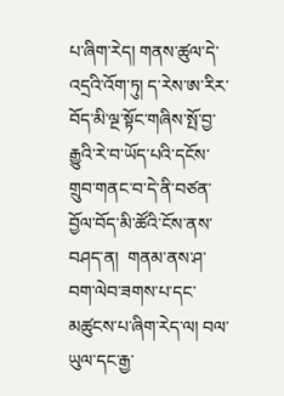པ་ཞིག་རེད། གནས་ཚུལ་དེ་འདྲའི་འོག་ཏུ། ད་རེས་ཨ་རིར་བོད་མི་ལྔ་སྟོང་གཞིས་སྤོ་བྱ་རྒྱུའི་རེ་བ་ཡོད་པའི་དངོས་གྲུབ་གནང་བ་དེ་ནི་བཙན་བྱོལ་བོད་མི་ཚོའི་ངོས་ནས་བཤད་ན།  གནམ་ནས་ཤ་བག་ལེབ་ཟགས་པ་དང་མཚུངས་པ་ཞིག་རེད་ལ། བལ་ཡུལ་དང་རྒྱ་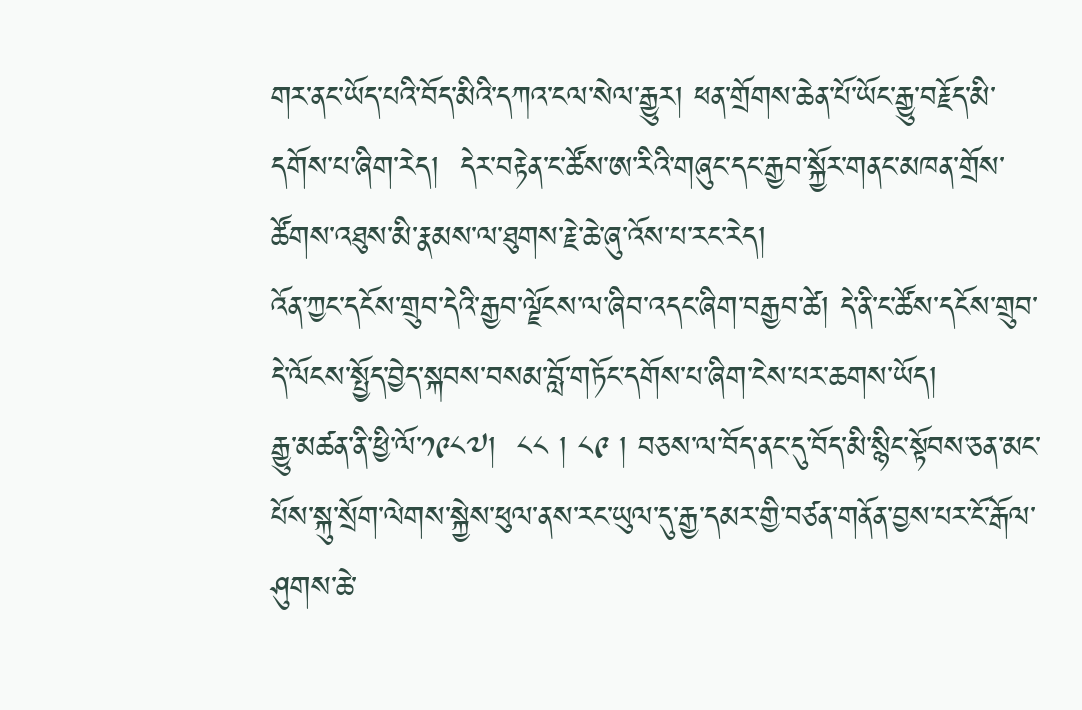གར་ནང་ཡོད་པའི་བོད་མིའི་དཀའ་ངལ་སེལ་རྒྱུར། ཕན་གྲོགས་ཆེན་པོ་ཡོང་རྒྱུ་བརྗོད་མི་དགོས་པ་ཞིག་རེད།  དེར་བརྟེན་ང་ཚོས་ཨ་རིའི་གཞུང་དང་རྒྱབ་སྐྱོར་གནང་མཁན་གྲོས་ཚོགས་འཐུས་མི་རྣམས་ལ་ཐུགས་རྗེ་ཆེ་ཞུ་འོས་པ་རང་རེད།
འོན་ཀྱང་དངོས་གྲུབ་དེའི་རྒྱབ་ལྗོངས་ལ་ཞིབ་འདང་ཞིག་བརྒྱབ་ཚེ། དེ་ནི་ང་ཚོས་དངོས་གྲུབ་དེ་ལོངས་སྤྱོད་བྱེད་སྐབས་བསམ་བློ་གཏོང་དགོས་པ་ཞིག་ངེས་པར་ཆགས་ཡོད།
རྒྱུ་མཚན་ནི་ཕྱི་ལོ་༡༩༨༧།  ༨༨ ། ༨༩ ། བཅས་ལ་བོད་ནང་དུ་བོད་མི་སྙིང་སྟོབས་ཅན་མང་པོས་སྐུ་སྲོག་ལེགས་སྐྱེས་ཕུལ་ནས་རང་ཡུལ་དུ་རྒྱ་དམར་གྱི་བཙན་གནོན་བྱས་པར་ངོ་རྒོལ་ཤུགས་ཆེ་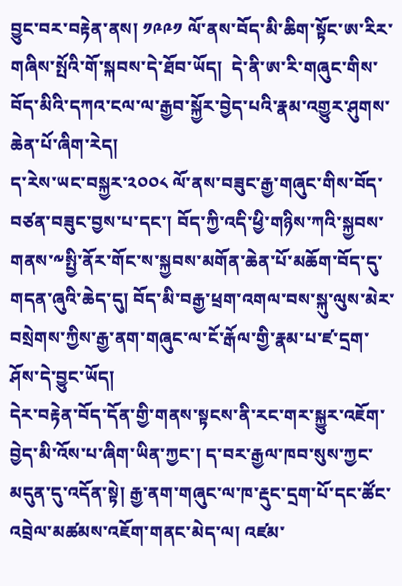བྱུང་བར་བརྟེན་ནས། ༡༩༩༡ ལོ་ནས་བོད་མི་ཆིག་སྟོང་ཨ་རིར་གཞིས་སྤོའི་གོ་སྐབས་དེ་ཐོབ་ཡོད།  དེ་ནི་ཨ་རི་གཞུང་གིས་བོད་མིའི་དཀའ་ངལ་ལ་རྒྱབ་སྐྱོར་བྱེད་པའི་རྣམ་འགྱུར་ཤུགས་ཆེན་པོ་ཞིག་རེད།
ད་རེས་ཡང་བསྐྱར་༢༠༠༨ ལོ་ནས་བཟུང་རྒྱ་གཞུང་གིས་བོད་བཙན་བཟུང་བྱས་པ་དང་། བོད་ཀྱི་འདི་ཕྱི་གཉིས་ཀའི་སྐྱབས་གནས་༸སྤྱི་ནོར་གོང་ས་སྐྱབས་མགོན་ཆེན་པོ་མཆོག་བོད་དུ་གདན་ཞུའི་ཆེད་དུ། བོད་མི་བརྒྱ་ཕྲག་འགལ་བས་སྐུ་ལུས་མེར་བསྲེགས་ཀྱིས་རྒྱ་ནག་གཞུང་ལ་ངོ་རྒོལ་གྱི་རྣམ་པ་ཛ་དྲག་ཤོས་དེ་བྱུང་ཡོད།
དེར་བརྟེན་བོད་དོན་གྱི་གནས་སྟངས་ནི་རང་གར་སྐྱུར་འཇོག་བྱེད་མི་འོས་པ་ཞིག་ཡིན་ཀྱང་། ད་བར་རྒྱལ་ཁབ་སུས་ཀྱང་མདུན་དུ་འདོན་སྟེ། རྒྱ་ནག་གཞུང་ལ་ཁ་རྡུང་དྲག་པོ་དང་ཚོང་འབྲེལ་མཚམས་འཇོག་གནང་མེད་ལ། འཛམ་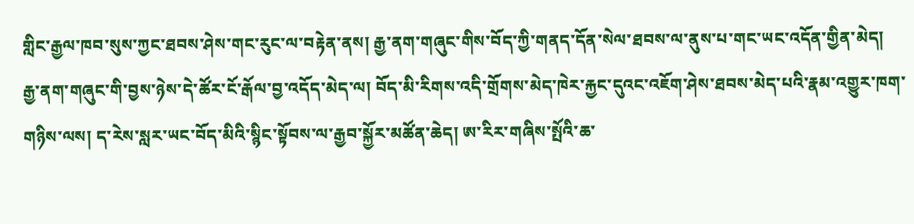གླིང་རྒྱལ་ཁབ་སུས་ཀྱང་ཐབས་ཤེས་གང་རུང་ལ་བརྟེན་ནས། རྒྱ་ནག་གཞུང་གིས་བོད་ཀྱི་གནད་དོན་སེལ་ཐབས་ལ་ནུས་པ་གང་ཡང་འདོན་གྱིན་མེད།
རྒྱ་ནག་གཞུང་གི་བྱས་ཉེས་དེ་ཚོར་ངོ་རྒོལ་བྱ་འདོད་མེད་ལ། བོད་མི་རིགས་འདི་གྲོགས་མེད་ཁེར་རྐྱང་དུའང་འཇོག་ཤེས་ཐབས་མེད་པའི་རྣམ་འགྱུར་ཁག་གཉིས་ལས། ད་རེས་སླར་ཡང་བོད་མིའི་སྙིང་སྟོབས་ལ་རྒྱབ་སྐྱོར་མཚོན་ཆེད། ཨ་རིར་གཞིས་སྤོའི་ཆ་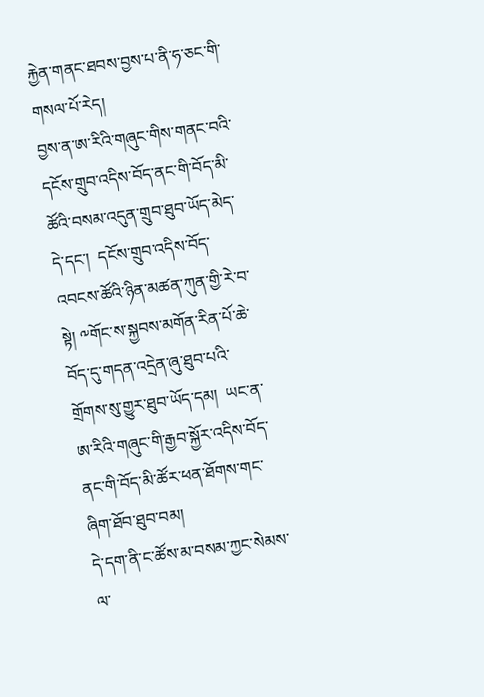རྐྱེན་གནང་ཐབས་བྱས་པ་ནི་ཧ་ཅང་གི་གསལ་པོ་རེད།
བྱས་ན་ཨ་རིའི་གཞུང་གིས་གནང་བའི་དངོས་གྲུབ་འདིས་བོད་ནང་གི་བོད་མི་ཚོའི་བསམ་འདུན་གྲུབ་ཐུབ་ཡོད་མེད་དེ་དང་།  དངོས་གྲུབ་འདིས་བོད་འབངས་ཚོའི་ཉིན་མཚན་ཀུན་གྱི་རེ་བ་སྟེ། ༸གོང་ས་སྐྱབས་མགོན་རིན་པོ་ཆེ་བོད་དུ་གདན་འདྲེན་ཞུ་ཐུབ་པའི་གྲོགས་སུ་གྱུར་ཐུབ་ཡོད་དམ།  ཡང་ན་ཨ་རིའི་གཞུང་གི་རྒྱབ་སྐྱོར་འདིས་བོད་ནང་གི་བོད་མི་ཚོར་ཕན་ཐོགས་གང་ཞིག་ཐོབ་ཐུབ་བམ།
དེ་དག་ནི་ང་ཚོས་མ་བསམ་ཀྱང་སེམས་ལ་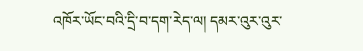འཁོར་ཡོང་བའི་དྲི་བ་དག་རེད་ལ། དམར་འུར་འུར་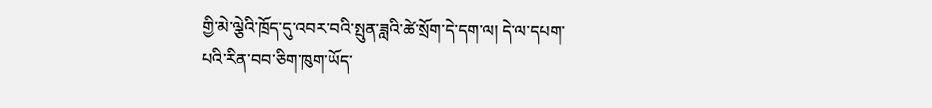གྱི་མེ་ལྕེའི་ཁྲོད་དུ་འབར་བའི་སྤུན་ཟླའི་ཚེ་སྲོག་དེ་དག་ལ། དེ་ལ་དཔག་པའི་རིན་བབ་ཅིག་ཁུག་ཡོད་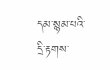དམ་སྙམ་པའི་དྲི་རྟགས་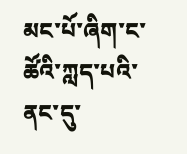མང་པོ་ཞིག་ང་ཚོའི་ཀླད་པའི་ནང་དུ་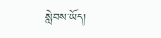སླེབས་ཡོད།